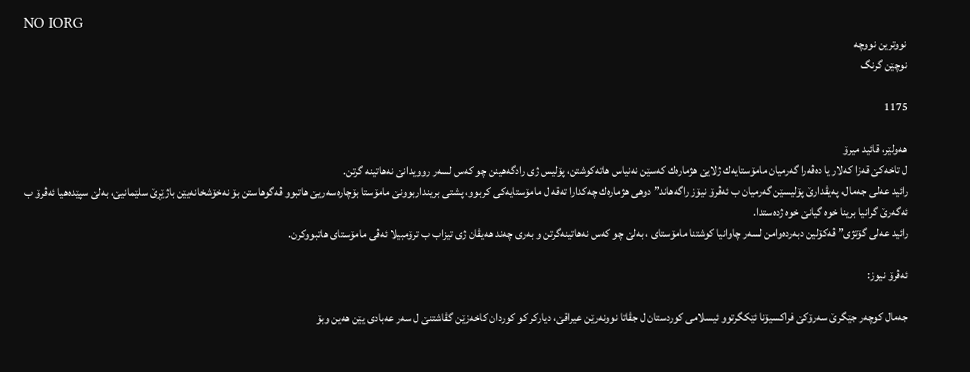NO IORG
نووترين نووچه
نوچێن گرنگ

1175

هه‌ولێر، قائید میرۆ
ل تاخه‌كێ قه‌زا كه‌لار یا ده‌ڤه‌را گه‌رمیان مامۆستایه‌ك ژلایێ هژماره‌ك كه‌سێن نه‌نیاس هاته‌كوشتن، پۆلیس ژی رادگه‌هینن چو كه‌س لسه‌ر روویدانێ نه‌هاتینه‌ گرتن.
رائید عه‌لی جه‌مال، په‌یڤدارێ پۆلیسێن گه‌رمیان ب ئه‌ڤرۆ نیۆز راگه‌هاند” دوهى هژماره‌ك چه‌كدارا ته‌قه‌ ل مامۆستایه‌كی كربوو، پشتی برینداربوونێ مامۆستا بۆچاره‌سه‌ریێ هاتبوو ڤه‌گوهاستن بۆ نه‌خۆشخانه‌یێن باژێڕێ سلێمانیێ، به‌لێ سپێده‌هیا ئه‌ڤرۆ ب ئه‌گه‌رێ گرانیا برینا خوه‌ گیانێ خوه‌ ژده‌ستدا.
رائید عه‌لی گۆتژی” ڤه‌كۆلین دبه‌رده‌وامن لسه‌ر چاوانیا كوشتنا مامۆستای ، به‌لێ چو كه‌س نه‌هاتینه‌گرتن و به‌ری چه‌ند هه‌یڤان ژی تیزاب ب ترۆمبیلا ئه‌ڤی مامۆستای هاتبووكرن.

ئه‌ڤرۆ نیوز:

جه‌مال كوچه‌ر جێگرێ سه‌رۆكێ فراكسیۆنا ئێكگرتوو ئیسلامى كوردستان ل جڤاتا نوونه‌رێن عیراقێ، دیاركر كو كوردان كاخه‌زێن گڤاشتنێ ل سه‌ر عه‌بادى یێن هه‌ین وبۆ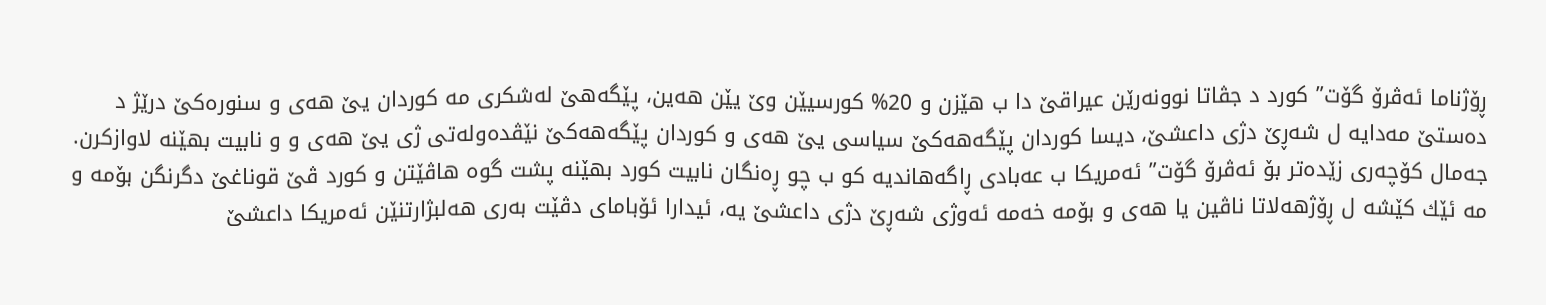ڕۆژناما ئه‌ڤرۆ گۆت” كورد د جڤاتا نوونه‌رێن عیراقێ دا ب هێزن و 20% كورسیێن وێ یێن هه‌ین، پێگه‌هێ له‌شكرى مه‌ كوردان یێ هه‌ی و سنوره‌كێ درێژ د ده‌ستێ مه‌دایه‌ ل شه‌ڕێ دژی داعشێ، دیسا كوردان پێگه‌هه‌كێ سیاسى یێ هه‌ی و كوردان پێگه‌هه‌كێ نێڤده‌وله‌تی ژی یێ هه‌ی و و نابیت بهێنه‌ لاوازكرن.
جه‌مال كۆچه‌ری زێده‌تر بۆ ئه‌ڤرۆ گۆت” ئه‌مریكا ب عه‌بادى ڕاگه‌هاندیه‌ كو ب چو ڕه‌نگان نابیت كورد بهێنه‌ پشت گوه هاڤێتن و كورد ڤێ قوناغێ دگرنگن بۆمه‌ و مه‌ ئێك كێشه‌ ل ڕۆژهه‌لاتا ناڤین یا هه‌ی و بۆمه‌ خه‌مه‌ ئه‌وژى شه‌ڕێ دژی داعشێ یه‌، ئیدارا ئۆبامای دڤێت به‌رى هه‌لبژارتنێن ئه‌مریكا داعشێ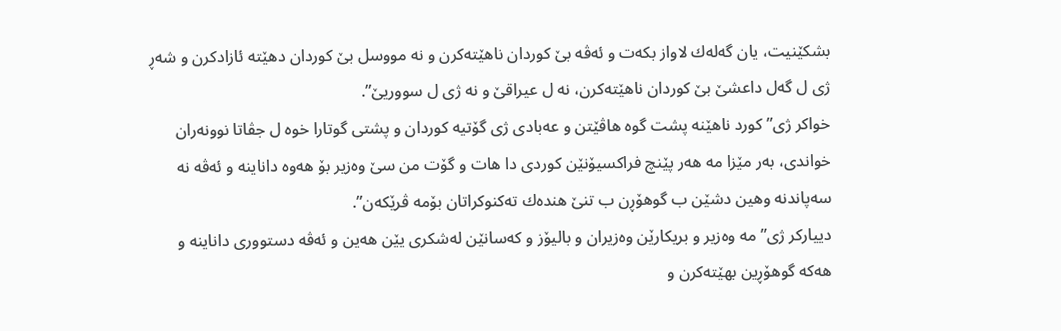بشكێنیت، یان گه‌له‌ك لاواز بكه‌ت و ئه‌ڤه‌ بێ كوردان ناهێته‌كرن و نه‌ مووسل بێ كوردان دهێته‌ ئازادكرن و شه‌ڕ ژی ل گه‌ل داعشێ بێ كوردان ناهێته‌كرن، نه‌ ل عیراقێ و نه‌ ژی ل سووریێ”.
خواكر ژی” كورد ناهێنه‌ پشت گوه هاڤێتن و عه‌بادى ژى گۆتیه‌ كوردان و پشتى گوتارا خوه‌ ل جڤاتا نوونه‌ران خواندی، به‌ر مێزا مه‌ هه‌ر پێنچ فراكسیۆنێن كوردى دا هات و گۆت من سێ وه‌زیر بۆ هه‌وه‌ داناینه‌ و ئه‌ڤه‌ نه‌ سه‌پاندنه‌ وهین دشێن ب گوهۆڕن ب تنێ هنده‌ك ته‌كنوكراتان بۆمه‌ ڤرێكه‌ن”.
دییاركر ژی” مه‌ وه‌زیر و بریكارێن وه‌زیران و بالیۆز و كه‌سانێن له‌شكرى یێن هه‌ین و ئه‌ڤه‌ دستوورى داناینه‌ و هه‌كه‌ گوهۆڕین بهێته‌كرن و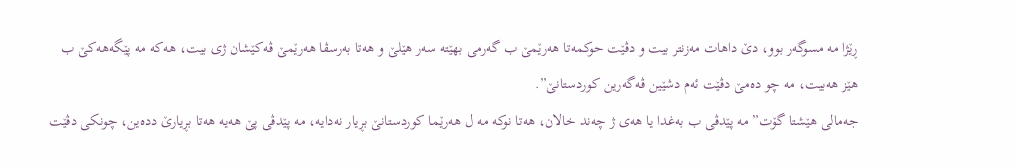ڕێژا مه‌ مسوگه‌ر بوو، دێ داهات مه‌زنتر بیت و دڤێت حوكمه‌تا هه‌رێمێ ب گه‌رمى بهێته‌ سه‌ر هێلێ و هه‌تا به‌رسڤا هه‌رێمێ ڤه‌كێشان ژى بیت، هه‌كه‌ مه‌ پێگه‌هه‌كێ ب هێز هه‌بیت، مه‌ چو ده‌مێ دڤێت ئه‌م دشێین ڤه‌گه‌رین كوردستانێ”.
جه‌مالى هێشتا گۆت” مه‌ پێدڤى ب به‌غدا یا هه‌ی ژ چه‌ند خالان، هه‌تا نوكه‌ مه‌ ل هه‌رێما كوردستانێ بڕیار نه‌دایه‌، مه‌ پێدڤى پێ هه‌یه‌ هه‌تا بڕیارێ دده‌ین، چونكی دڤێت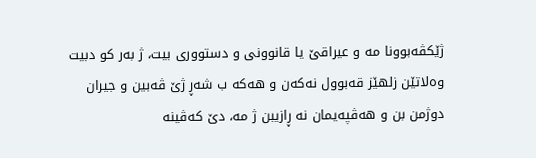ژێكڤه‌بوونا مه‌ و عیراقێ یا قانوونى و دستوورى بیت، ژ به‌ر كو دبیت وه‌لاتێن زلهێز قه‌بوول نه‌كه‌ن و هه‌كه‌ ب شه‌ڕ ژێ ڤه‌بین و جیران دوژمن بن و هه‌ڤپه‌یمان نه‌ ڕازیبن ژ مه‌، دێ كه‌ڤینه‌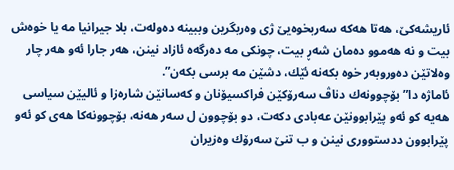ئاریشه‌كێ، هه‌تا هه‌كه‌ سه‌ربخوه‌یێ ژى وه‌ربگرین وببینه‌ ده‌وله‌ت، بلا جیرانیا مه‌ یا خوه‌ش بیت و نه‌ هه‌موو ده‌مان شه‌ڕ بیت، چونكی مه‌ ده‌رگه‌ه ئازاد نینن، هه‌ر جارا ئه‌و هه‌ر چار وه‌لاتێن ده‌وروبه‌ر خوه‌ بكه‌نه‌ ئێك، دشێن مه‌ برسی بكه‌ن”.
ئاماژه‌ دا” بۆچوونه‌ك دناڤ سه‌رۆكێن فراكسیۆنان و كه‌سانێن شاره‌زا و ئالیێن سیاسى هه‌یه‌ كو ئه‌و پێرابوونێن عه‌بادى دكه‌ت، دو بۆچوون ل سه‌ر هه‌نه‌، بۆچوونه‌كا هه‌ى كو ئه‌و پێرابوون ددستوورى نینن و ب تنێ سه‌رۆك وه‌زیران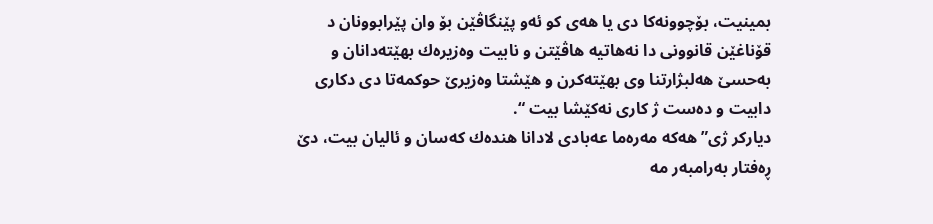بمینیت، بۆچوونه‌كا دى یا هه‌ى كو ئه‌و پێنگاڤێن بۆ وان پێرابوونان د قۆناغێن قانوونى دا نه‌هاتیه‌ هاڤێتن و نابیت وه‌زیره‌ك بهێته‌دانان و به‌حسێ هه‌لبژارتنا وى بهێته‌كرن و هێشتا وه‌زیرێ حوكمه‌تا دى دكارى دابیت و ده‌ست ژ كاری نه‌كێشا بیت “.
دیاركر ژی” هه‌كه‌ مه‌ره‌ما عه‌بادى لادانا هنده‌ك كه‌سان و ئالیان بیت، دێ ڕه‌فتار به‌رامبه‌ر مه‌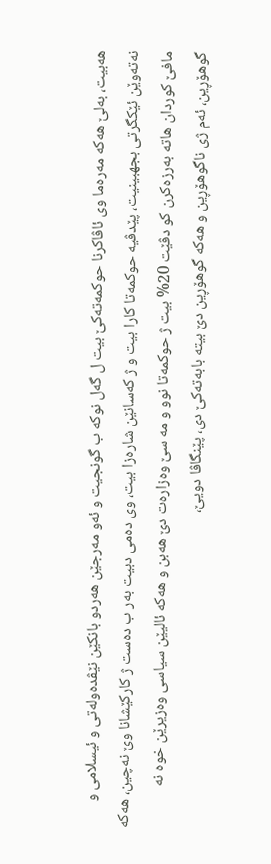هه‌بیت، به‌لێ هه‌كه‌ مه‌ره‌ما وى ئاڤاكرنا حوكمه‌ته‌كێ بیت ل گه‌ل نوكه‌ ب گونجیت و ئه‌و مه‌رجێن هه‌ردو بانكێن نێڤده‌وله‌تی و ئیسلامى و نه‌ته‌وێن ئێكگرتى بجهبینیت، پێدڤیه‌ حوكمه‌تا كارا بیت و ژ كه‌سانێن شاره‌زا بیت، وى ده‌مى دبیت به‌ر ب ده‌ست ژ كاركێشانا وێ نه‌چین، هه‌كه‌ مافێ كوردان هاته‌ به‌رزه‌كرن كو دڤێت 20% بیت ژ حوكمه‌تا نوو و مه‌ سێ وه‌زاره‌ت دێ هه‌بن و هه‌كه‌ ئالیێن سیاسى وه‌زیرێن خوه‌ نه‌ گوهۆڕین، ئه‌م ژى ناگوهۆڕین و هه‌كه‌ گوهۆڕین دێ بیته‌ بابه‌ته‌كێ دى، پێنگاڤا دویێ،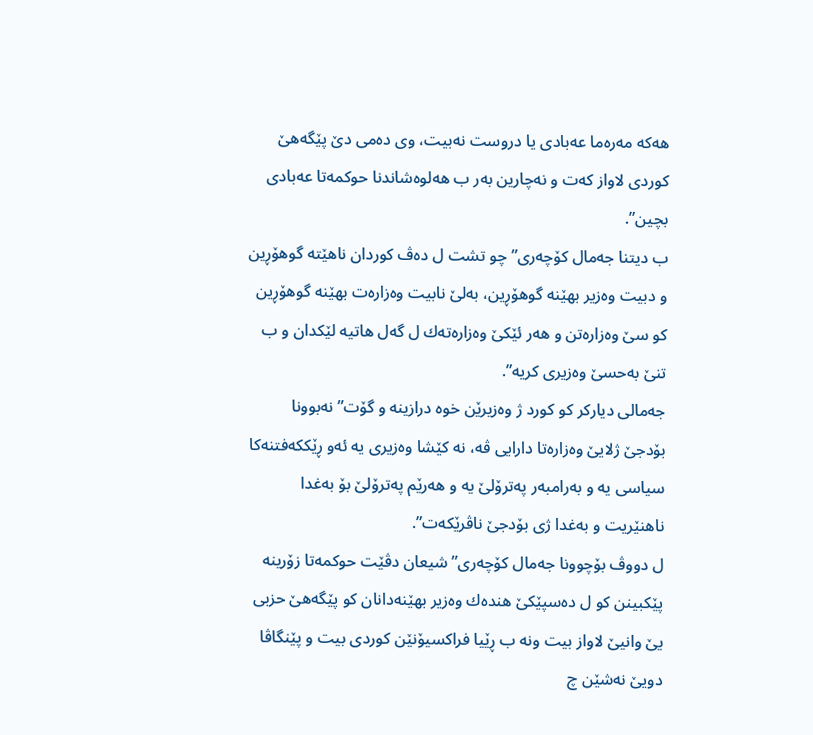هه‌كه‌ مه‌ره‌ما عه‌بادى یا دروست نه‌بیت، وى ده‌مى دێ پێگه‌هێ كوردى لاواز كه‌ت و نه‌چارین به‌ر ب هه‌لوه‌شاندنا حوكمه‌تا عه‌بادى بچین”.
ب دیتنا جه‌مال كۆچه‌ری” چو تشت ل ده‌ڤ كوردان ناهێته‌ گوهۆڕین و دبیت وه‌زیر بهێنه‌ گوهۆڕین، به‌لێ نابیت وه‌زاره‌ت بهێنه‌ گوهۆڕین كو سێ وه‌زاره‌تن و هه‌ر ئێكێ وه‌زاره‌ته‌ك ل گه‌ل هاتیه‌ لێكدان و ب تنێ به‌حسێ وه‌زیرى كریه‌”.
جه‌مالی دیاركر كو كورد ژ وه‌زیرێن خوه‌ درازینه‌ و گۆت” نه‌بوونا بۆدجێ ژلایێ وه‌زاره‌تا دارایى ڤه‌، نه‌ كێشا وه‌زیرى یه‌ ئه‌و ڕێككه‌فتنه‌كا سیاسى یه‌ و به‌رامبه‌ر په‌ترۆلێ یه‌ و هه‌رێم په‌ترۆلێ بۆ به‌غدا ناهنێریت و به‌غدا ژی بۆدجێ ناڤرێكه‌ت”.
ل دووڤ بۆچوونا جه‌مال كۆچه‌ری” شیعان دڤێت حوكمه‌تا زۆرینه‌ پێكبینن كو ل ده‌سپێكێ هنده‌ك وه‌زیر بهێنه‌دانان كو پێگه‌هێ حزبى یێ وانیێ لاواز بیت ونه‌ ب ڕێیا فراكسیۆنێن كوردى بیت و پێنگاڤا دویێ نه‌شێن چ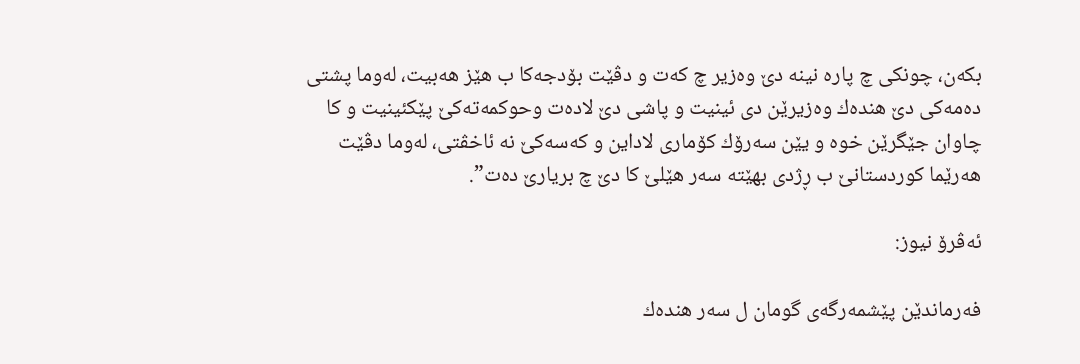بكه‌ن، چونكی چ پاره‌ نینه‌ دێ وه‌زیر چ كه‌ت و دڤێت بۆدجه‌كا ب هێز هه‌بیت، له‌وما پشتى ده‌مه‌كى دێ هنده‌ك وه‌زیرێن دى ئینیت و پاشی دێ لاده‌ت وحوكمه‌ته‌كێ پێكئینیت و كا چاوان جێگرێن خوه‌ و یێن سه‌رۆك كۆمارى لاداین و كه‌سه‌كێ نه‌ ئاخڤتى، له‌وما دڤێت هه‌رێما كوردستانێ ب ڕژدى بهێته‌ سه‌ر هێلێ كا دێ چ بریارێ ده‌ت”.

ئه‌ڤرۆ نيوز:

فه‌رماندێن پێشمه‌رگه‌ی گومان ل سه‌ر هنده‌ك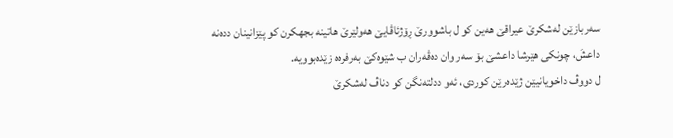سه‌ربازێن له‌شكرێ عیراقێ هه‌ین كو ل باشوورێ ڕۆژئاڤایێ هه‌ولێرێ هاتینه‌ بجهكرن كو پێزانینان دده‌نه‌ داعشَ، چونكی هێرشا داعشێ بۆ سه‌ر وان ده‌ڤه‌ران ب شێوه‌كێ به‌رفره‌ه زێده‌بوویه‌.
ل دووڤ داخویانیێن ژێده‌رێن كوردی، ئه‌و ددلته‌نگن كو دناڤ له‌شكرێ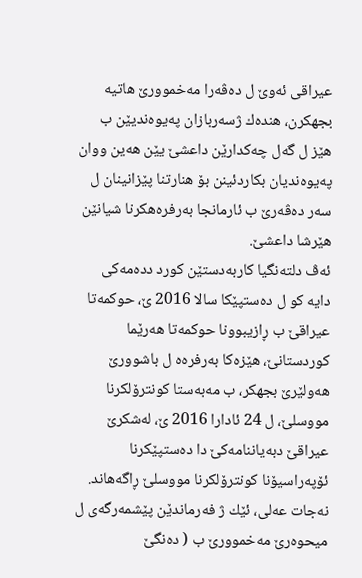عیراقی ئه‌وێ ل ده‌ڤه‌را مه‌خموورێ هاتیه‌ بجهكرن، هنده‌ك ژسه‌ربازان په‌یوه‌ندیێن ب هێز ل گه‌ل چه‌كدارێن داعشێ یێن هه‌ین ووان په‌یوه‌ندیان بكاردئینن بۆ هنارتنا پێزانینان ل سه‌ر ده‌ڤه‌رێ ب ئارمانجا به‌رفره‌هكرنا شیانێن هێرشا داعشێ.
ئه‌ڤ دلته‌نگیا كاربه‌دستێن كورد دده‌مه‌كی دایه‌ كو ل ده‌ستپێكا سالا 2016 ێ، حوكمه‌تا عیراقێ ب ڕازیبوونا حوكمه‌تا هه‌رێما كوردستانێ، هێزه‌كا به‌رفره‌ه ل باشوورێ هه‌ولێرێ بجهكر، ب مه‌به‌ستا كونترۆلكرنا مووسلێ، ل 24 ئادارا 2016 ێ، له‌شكرێ عیراقێ دبه‌یاننامه‌كێ دا ده‌ستپێكرنا ئۆپه‌راسیۆنا كونترۆلكرنا مووسلێ ڕاگه‌هاند.
نه‌جات عه‌لی، ئێك ژ فه‌رماندێن پێشمه‌رگه‌ی ل میحوه‌رێ مه‌خموورێ ب ( ده‌نگێ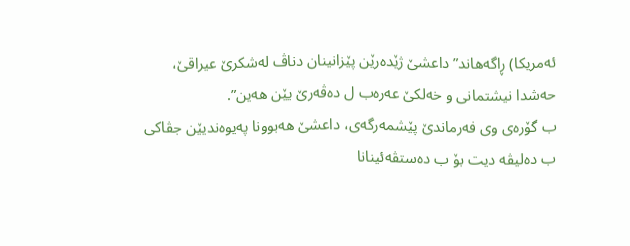ئه‌مریكا) ڕاگه‌هاند” داعشێ ژێده‌رێن پێزانینان دناڤ له‌شكرێ عیراقێ، حه‌شدا نیشتمانی و خه‌لكێ عه‌ره‌ب ل ده‌ڤه‌رێ یێن هه‌ین”.
ب گۆره‌ی وی فه‌رماندێ پێشمه‌رگه‌ی، داعشێ هه‌بوونا په‌یوه‌ندیێن جڤاكی ب ده‌لیڤه‌ دیت بۆ ب ده‌ستڤه‌ئینانا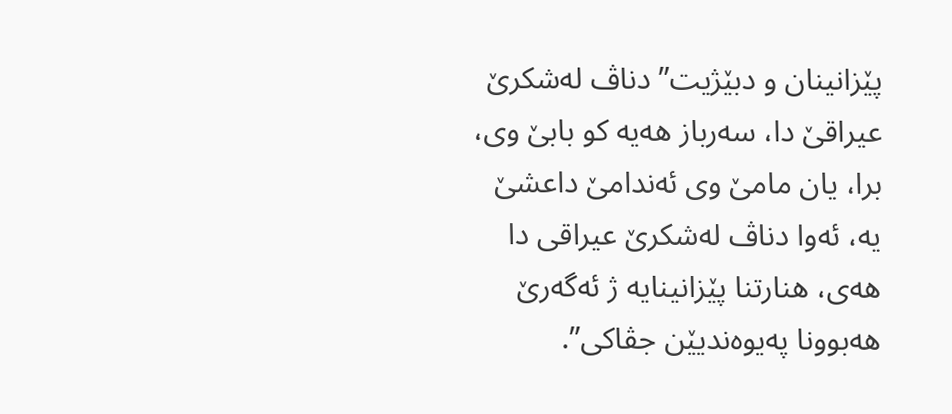پێزانینان و دبێژیت” دناڤ له‌شكرێ عیراقێ دا، سه‌رباز هه‌یه‌ كو بابێ وی، برا، یان مامێ وی ئه‌ندامێ داعشێ یه‌، ئه‌وا دناڤ له‌شكرێ عیراقی دا هه‌ی، هنارتنا پێزانینایه‌ ژ ئه‌گه‌رێ هه‌بوونا په‌یوه‌ندیێن جڤاكی”.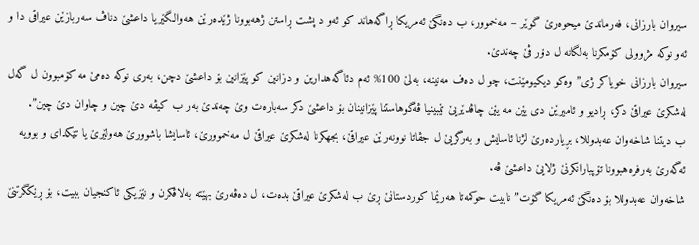سیروان بارزانی، فه‌رماندێ میحوه‌رێ گوێر – مه‌خموور، ب ده‌نگێ ئه‌مریكا ڕاگه‌هاند كو ئه‌و د پشت ڕاستن ژهه‌بوونا ژێده‌رێن هه‌والگێریا داعشێ دناڤ سه‌ربازێن عیراقی دا و ئه‌و نوكه‌ مژوولی كۆمكرنا به‌لگانه‌ ل دۆر ڤێ چه‌ندێ.
سیروان بارزانی خویاكر ژی” وه‌كو دیكیومێنت، چو ل ده‌ف مه‌نینه‌، به‌لێ 100% ئه‌م دئاگه‌هدارین و دزانین كو پێزانین بۆ داعشێ دچن، به‌ری نوكه‌ ده‌مێ مه‌ كۆمبوون ل گه‌ل له‌شكرێ عیراقێ دكر، ڕادیو و ئامیرێن دی یێن مه‌ یێن چاڤدێریێ تێبینیا ڤه‌گوهاستنا پێزانینان بۆ داعشێ دكر سه‌باره‌ت وێ چه‌ندێ به‌ر ب كیڤه‌ دێ چین و چاوان دێ چین”.
ب دیتنا شاخه‌وان عه‌بدوللا، بڕیارده‌رێ لژنا ئاسایش و به‌رگریێ ل جڤاتا نوونه‌رێن عیراقێ، بجهكرنا له‌شكرێ عیراقێ ل مه‌خموورێ، ئاسایشا باشوورێ هه‌ولێرێ یا تێكدای و بوویه‌ ئه‌گه‌رێ به‌رفره‌هبوونا تۆپبارانكرنێ ژلایێ داعشێ ڤه‌.
شاخه‌وان عه‌بدوللا بۆ ده‌نگێ ئه‌مریكا گۆت” نابیت حوكمه‌تا هه‌رێما كوردستانێ ڕێ ب له‌شكرێ عیراقێ بده‌ت، ل ده‌ڤه‌رێ بهێته‌ به‌لاڤكرن و نێزیكی ئاكنجیان ببیت، بۆ ڕێكگرتنێ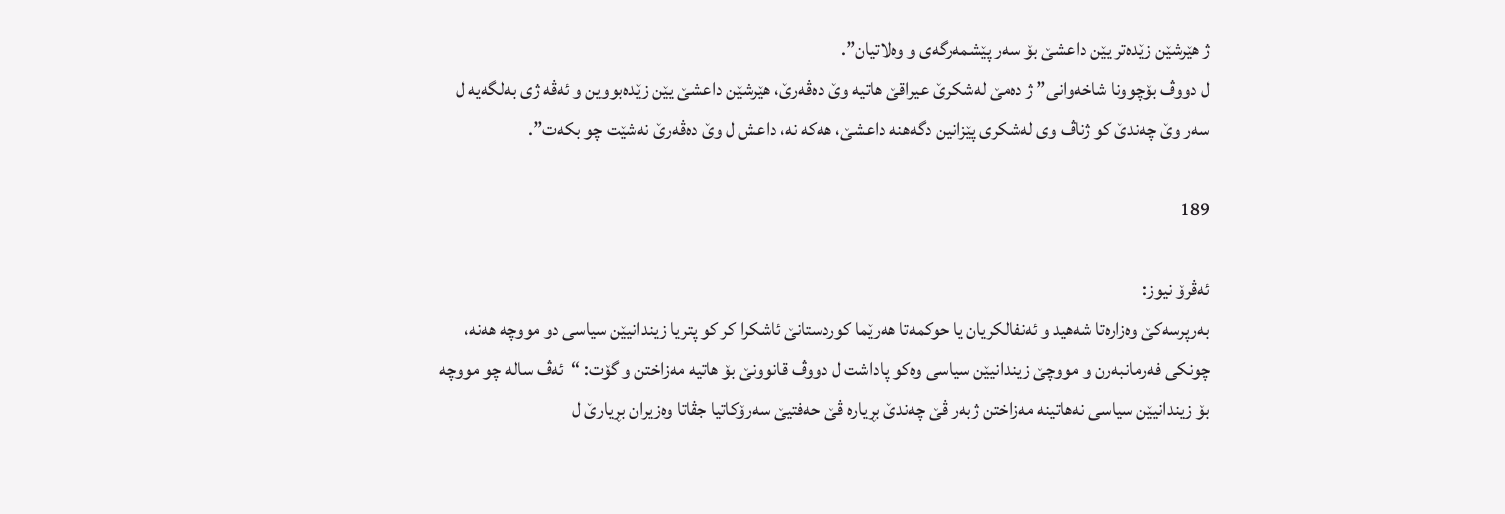ژ هێرشێن زێده‌تر یێن داعشێ بۆ سه‌ر پێشمه‌رگه‌ی و وه‌لاتیان”.
ل دووڤ بۆچوونا شاخه‌وانی” ژ ده‌مێ له‌شكرێ عیراقێ هاتیه‌ وێ ده‌ڤه‌رێ، هێرشێن داعشێ یێن زێده‌بووین و ئه‌ڤه‌ ژی به‌لگه‌یه‌ ل سه‌ر وێ چه‌ندێ كو ژناڤ وی له‌شكری پێزانین دگه‌هنه‌ داعشێ، هه‌كه‌ نه‌، داعش ل وێ ده‌ڤه‌رێ نه‌شێت چو بكه‌ت”.

189

ئه‌ڤرۆ نیوز:
به‌رپرسه‌كێ وه‌زاره‌تا شه‌هید و ئه‌نفالكریان یا حوكمه‌تا هه‌رێما كوردستانێ ئاشكرا كر كو پتریا زیندانیێن سیاسی دو مووچه‌ هه‌نه‌، چونكى فه‌رمانبه‌رن و مووچێ زیندانیێن سیاسی وه‌كو پاداشت ل دووڤ قانوونێ بۆ هاتیه‌ مه‌زاختن و گۆت: “ئه‌ڤ ساله‌ چو مووچه‌ بۆ زیندانیێن سیاسی نه‌هاتینه‌ مه‌زاختن ژبه‌ر ڤێ چه‌ندێ بڕیاره‌ ڤێ حه‌فتیێ سه‌رۆكاتیا جڤاتا وه‌زیران بڕیارێ ل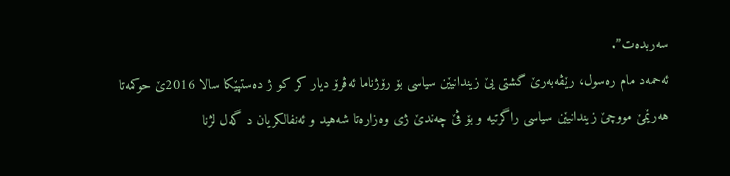سه‌ربده‌ت”.
ئه‌حمه‌د مام ره‌سول، رێڤه‌به‌رێ گشتى یێ زیندانیێن سیاسی بۆ رۆژناما ئه‌ڤرۆ دیار كر كو ژ ده‌ستپێكا سالا 2016ێ حوكمه‌تا هه‌رێمێ مووچێ زیندانیێن سیاسی راگرتیه‌ و بۆ ڤێ چه‌ندێ ژى وه‌زاره‌تا شه‌هید و ئه‌نفالكریان د گه‌ل لژنا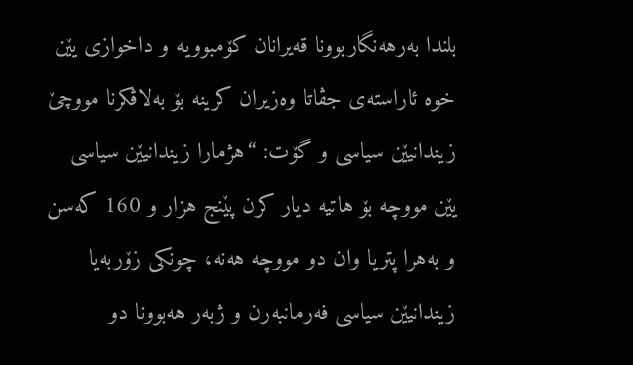بلندا به‌رهه‌نگاربوونا قه‌یرانان كۆمبوویه‌ و داخوازى یێن خوه‌ ئاراسته‌ی جڤاتا وه‌زیران كرینه‌ بۆ به‌لاڤكرنا مووچێ زیندانیێن سیاسی و گۆت: “هژمارا زیندانیێن سیاسی یێن مووچه‌ بۆ هاتیه‌ دیار كرن پێنج هزار و 160 كه‌سن و به‌هرا پتریا وان دو مووچه‌ هه‌نه‌، چونكى زۆربه‌یا زیندانیێن سیاسی فه‌رمانبه‌رن و ژبه‌ر هه‌بوونا دو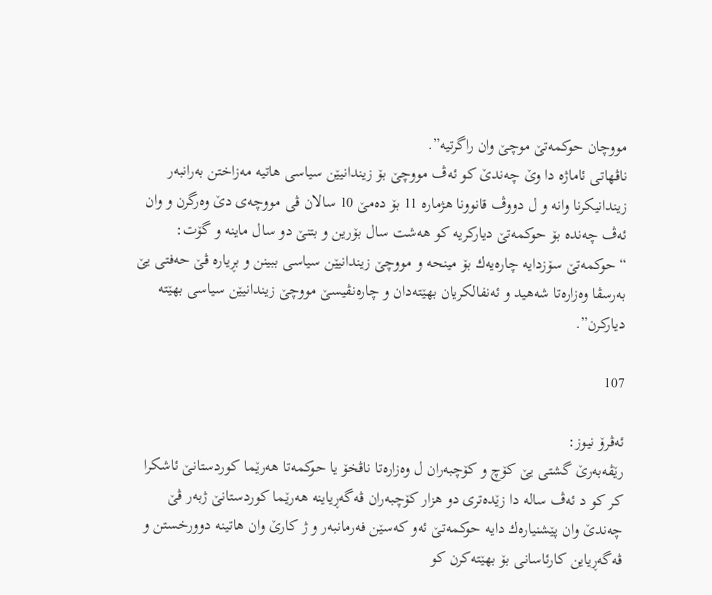مووچان حوكمه‌تێ موچێ وان راگرتیه‌”.
ناڤهاتى ئاماژه‌ دا وێ چه‌ندێ كو ئه‌ڤ مووچێ بۆ زیندانیێن سیاسی هاتیه‌ مه‌زاختن به‌رانبه‌ر زیندانیكرنا وانه‌ و ل دووڤ قانوونا هژماره‌ 11 بۆ ده‌مێ 10 سالان ڤی مووچه‌ی دێ وه‌رگرن و وان ئه‌ڤ چه‌نده‌ بۆ حوكمه‌تێ دیاركریه‌ كو هه‌شت سال بۆرین و بتنێ دو سال ماینه‌ و گۆت: “حوكمه‌تێ سۆزدایه‌ چاره‌یه‌ك بۆ مینحه‌ و مووچێ زیندانیێن سیاسی ببینن و بڕیاره‌ ڤێ حه‌فتى یێ به‌رسڤا وه‌زاره‌تا شه‌هید و ئه‌نفالكریان بهێته‌دان و چاره‌نڤیسێ مووچێ زیندانیێن سیاسی بهێته‌ دیاركرن”.

107

ئه‌ڤرۆ نیوز:
رێڤه‌به‌رێ گشتى یێ كۆچ و كۆچبه‌ران ل وه‌زاره‌تا ناڤخۆ یا حوكمه‌تا هه‌رێما كوردستانێ ئاشكرا كر كو د ئه‌ڤ ساله‌ دا زێده‌ترى دو هزار كۆچبه‌ران ڤه‌گه‌ڕیاینه‌ هه‌رێما كوردستانێ ژبه‌ر ڤێ چه‌ندێ وان پێشنیاره‌ك دایه‌ حوكمه‌تێ ئه‌و كه‌سێن فه‌رمانبه‌ر و ژ كارێ وان هاتینه‌ دوورخستن و ڤه‌گه‌ڕیاین كارئاسانى بۆ بهێته‌كرن كو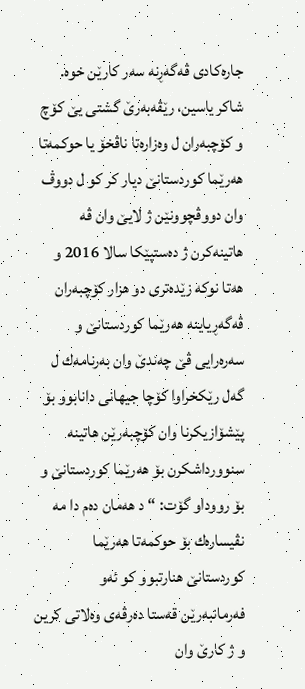جاره‌كادى ڤه‌گه‌ڕنه‌ سه‌ر كارێن خوه‌.
شاكر یاسین، رێڤه‌به‌رێ گشتى یێ كۆچ و كۆچبه‌ران ل وه‌زاره‌تا ناڤخۆ یا حوكمه‌تا هه‌رێما كوردستانێ دیار كر كو ل دووڤ وان دووڤچوونێن ژ لایێ وان ڤه‌ هاتینه‌كرن ژ ده‌ستپێكا سالا 2016 و هه‌تا نوكه‌ زێده‌ترى دو هزار كۆچبه‌ران ڤه‌گه‌ڕیاینه‌ هه‌رێما كوردستانێ و سه‌ره‌رایى ڤێ چه‌ندێ وان به‌رنامه‌ك ل گه‌ل رێكخراوا كۆچا جیهانى دانابوو بۆ پێشۆازیكرنا وان كۆچبه‌رێن هاتینه‌ سنوورداشكرن بۆ هه‌رێما كوردستانێ و بۆ رووداو گۆت: “د هه‌مان ده‌م دا مه‌ نڤیساره‌ك بۆ حوكمه‌تا هه‌رێما كوردستانێ هنارتبوو كو ئه‌و فه‌رمانبه‌رێن قه‌ستا ده‌رڤه‌ى وه‌لاتى كرین و ژ كارێ وان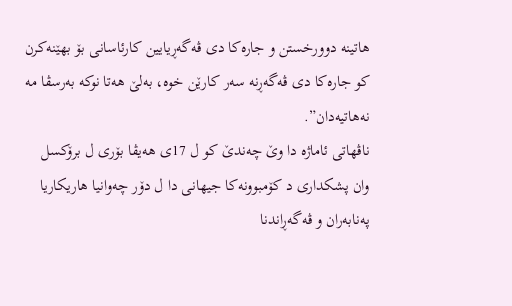هاتینه‌ دوورخستن و جاره‌كا دى ڤه‌گه‌ڕیایین كارئاسانى بۆ بهێنه‌كرن كو جاره‌كا دى ڤه‌گه‌ڕنه‌ سه‌ر كارێن خوه‌، به‌لێ هه‌تا نوكه‌ به‌رسڤا مه‌ نه‌هاتیه‌دان”.
ناڤهاتى ئاماژه‌ دا وێ چه‌ندێ كو ل 17ى هه‌یڤا بۆرى ل برۆكسل وان پشكدارى د كۆمبوونه‌كا جیهانى دا ل دۆر چه‌وانیا هاریكاریا په‌نابه‌ران و ڤه‌گه‌ڕاندنا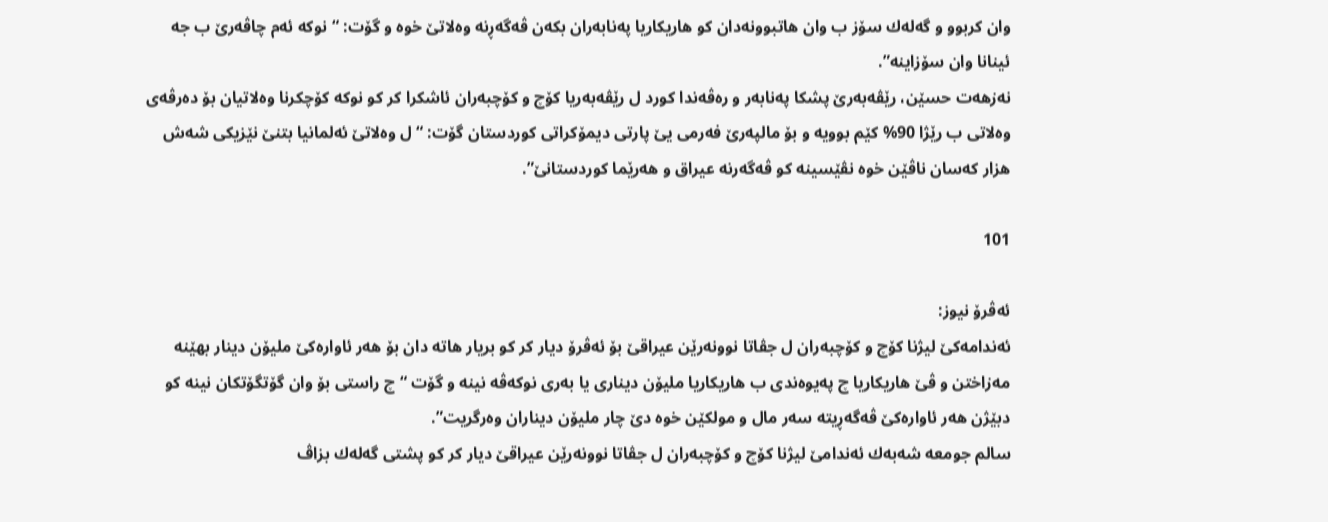وان كربوو و گه‌له‌ك سۆز ب وان هاتبوونه‌دان كو هاریكاریا په‌نابه‌ران بكه‌ن ڤه‌گه‌ڕنه‌ وه‌لاتێ خوه‌ و گۆت: “نوكه‌ ئه‌م چاڤه‌رێ ب جه ئینانا وان سۆزاینه‌”.
نه‌زهه‌ت حسێن، رێڤه‌به‌رێ پشكا په‌نابه‌ر و ره‌ڤه‌ندا كورد ل رێڤه‌به‌ریا كۆچ و كۆچبه‌ران ئاشكرا كر كو نوكه‌ كۆچكرنا وه‌لاتیان بۆ ده‌رڤه‌ى وه‌لاتى ب رێژا 90% كێم بوویه‌ و بۆ مالپه‌رێ فه‌رمى یێ پارتى دیمۆكراتى كوردستان گۆت: “ل وه‌لاتێ ئه‌لمانیا بتنێ نێزیكى شه‌ش هزار كه‌سان ناڤێن خوه‌ نڤێسینه‌ كو ڤه‌گه‌رنه‌ عیراق و هه‌رێما كوردستانێ”.

101

ئه‌ڤرۆ نیوز:
ئه‌ندامه‌كێ لیژنا كۆچ و كۆچبه‌ران ل جڤاتا نوونه‌رێن عیراقێ بۆ ئه‌ڤرۆ دیار كر كو بریار هاته‌ دان بۆ هه‌ر ئاواره‌كێ ملیۆن دینار بهێنه‌ مه‌زاختن و ڤێ هاریكاریا چ په‌یوه‌ندى ب هاریكاریا ملیۆن دینارى یا به‌رى نوكه‌ڤه‌ نینه‌ و گۆت “چ راستى بۆ وان گۆتگۆتكان نینه‌ كو دبێژن هه‌ر ئاواره‌كێ ڤه‌گه‌ڕیته‌ سه‌ر مال و مولكێن خوه‌ دێ چار ملیۆن دیناران وه‌رگریت”.
سالم جومعه‌ شه‌به‌ك ئه‌ندامێ لیژنا كۆچ و كۆچبه‌ران ل جڤاتا نوونه‌رێن عیراقێ دیار كر كو پشتى گه‌له‌ك بزاڤ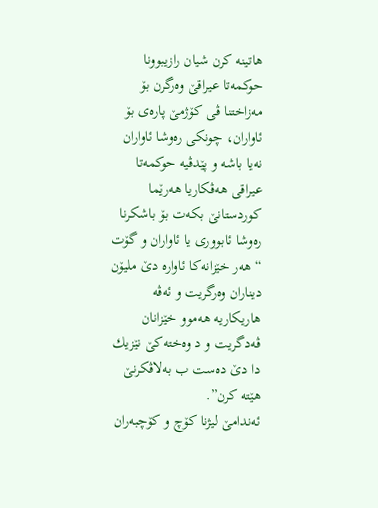هاتینه‌ كرن شیان رازیبوونا حوكمه‌تا عیراقێ وه‌رگرن بۆ مه‌زاختنا ڤى كۆژمێ پاره‌ى بۆ ئاواران، چونكی ره‌وشا ئاواران نه‌یا باشه‌ و پێدڤیه‌ حوكمه‌تا عیراقى هه‌ڤكاریا هه‌رێما كوردستانێ بكه‌ت بۆ باشكرنا ره‌وشا ئابوورى یا ئاواران و گۆت “هه‌ر خێزانه‌كا ئاواره‌ دێ ملیۆن دیناران وه‌رگریت و ئه‌ڤه‌ هاریكاریه‌ هه‌موو خێزانان ڤه‌دگریت و د وه‌خته‌كێ نێزیك دا دێ ده‌ست ب به‌لاڤكرنێ هێته‌ كرن”.
ئه‌ندامێ لیژنا كۆچ و كۆچبه‌ران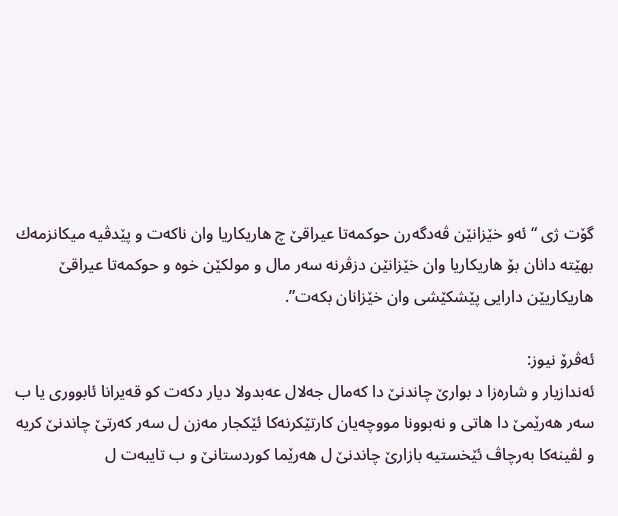گۆت ژى “ئه‌و خێزانێن ڤه‌دگه‌رن حوكمه‌تا عیراقێ چ هاریكاریا وان ناكه‌ت و پێدڤیه‌ میكانزمه‌ك بهێته‌ دانان بۆ هاریكاریا وان خێزانێن دزڤرنه‌ سه‌ر مال و مولكێن خوه‌ و حوكمه‌تا عیراقێ هاریكاریێن دارایى پێشكێشى وان خێزانان بكه‌ت”.

ئه‌ڤرۆ نیوز:
ئه‌ندازیار و شاره‌زا د بوارێ چاندنێ دا كه‌مال جه‌لال عه‌بدولا دیار دكه‌ت كو قه‌یرانا ئابوورى یا ب سه‌ر هه‌رێمێ دا هاتى و نه‌بوونا مووچه‌یان كارتێكرنه‌كا ئێكجار مه‌زن ل سه‌ر كه‌رتێ چاندنێ كریه‌ و لڤینه‌كا به‌رچاڤ ئێخستیه‌ بازارێ چاندنێ ل هه‌رێما كوردستانێ و ب تایبه‌ت ل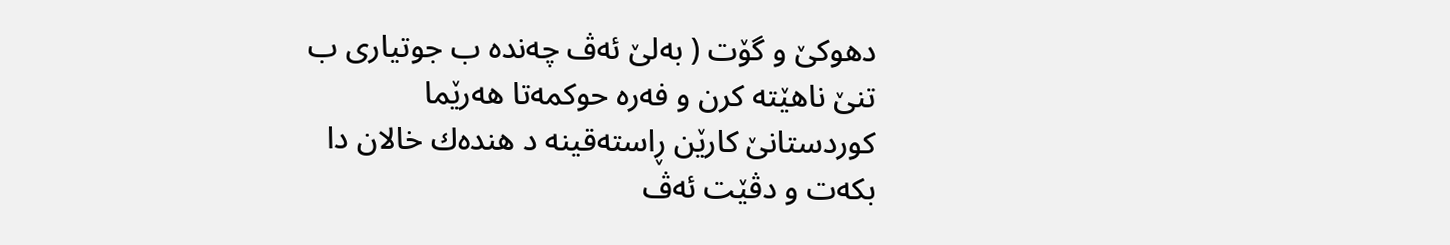دهوكێ و گۆت ( به‌لێ ئه‌ڤ چه‌نده‌ ب جوتیارى ب تنێ ناهێته‌ كرن و فه‌ره‌ حوكمه‌تا هه‌رێما كوردستانێ كارێن ڕاسته‌قینه‌ د هنده‌ك خالان دا بكه‌ت و دڤێت ئه‌ڤ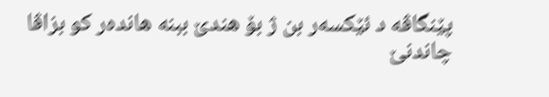پێنگاڤه‌ د ئێكسه‌ر بن ژ بۆ هندێ ببنه‌ هانده‌ر كو بزاڤا چاندنێ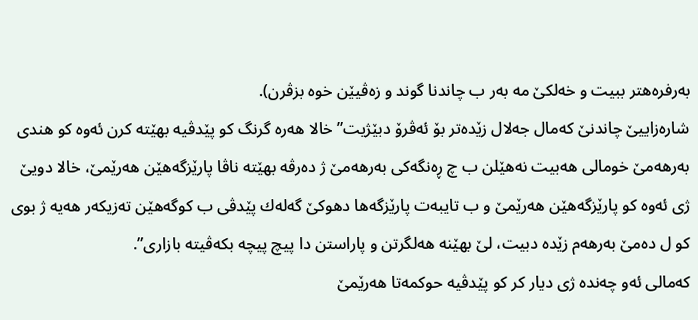به‌رفره‌هتر ببیت و خه‌لكێ مه‌ به‌ر ب چاندنا گوند و زه‌ڤیێن خوه‌ بزڤرن).
شاره‌زاییێ چاندنێ كه‌مال جه‌لال زێده‌تر بۆ ئه‌ڤرۆ دبێژیت” خالا هه‌ره‌ گرنگ كو پێدڤیه‌ بهێته‌ كرن ئه‌وه‌ كو هندى به‌رهه‌مێ خومالى هه‌بیت نه‌هێلن ب چ ڕه‌نگه‌كى به‌رهه‌مێ ژ ده‌رڤه‌ بهێته‌ ناڤا پارێزگه‌هێن هه‌رێمێ، خالا دویێ ژى ئه‌وه‌ كو پارێزگه‌هێن هه‌رێمێ و ب تایبه‌ت پارێزگه‌ها دهوكێ گه‌له‌ك پێدڤى ب كوگه‌هێن ته‌زیكه‌ر هه‌یه‌ ژ بوى كو ل ده‌مێ به‌رهه‌م زێده‌ دبیت، لێ بهێنه‌ هه‌لگرتن و پاراستن دا پیچ پیچه‌ بكه‌ڤیته‌ بازاری”.
كه‌مالی ئه‌و چه‌نده‌ ژى دیار كر كو پێدڤیه‌ حوكمه‌تا هه‌رێمێ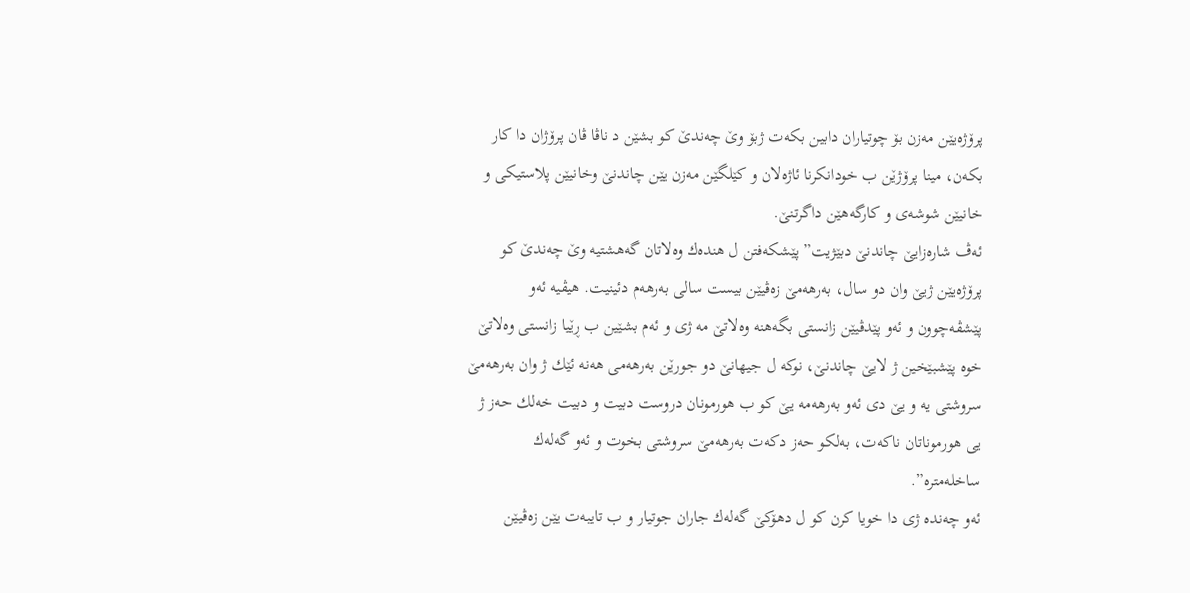پرۆژه‌یێن مه‌زن بۆ چوتیاران دابین بكه‌ت ژبۆ وێ چه‌ندێ كو بشێن د ناڤا ڤان پرۆژان دا كار بكه‌ن، مینا پرۆژێن ب خودانكرنا ئاژه‌لان و كێلگێن مه‌زن یێن چاندنێ وخانیێن پلاستیكى و خانیێن شوشه‌ى و كارگه‌هێن داگرتنێ.
ئه‌ڤ شاره‌زایێ چاندنێ دبێژیت” پێشكه‌فتن ل هنده‌ك وه‌لاتان گه‌هشتیه‌ وێ چه‌ندێ كو پرۆژه‌یێن ژیێ وان دو سال، به‌رهه‌مێ زه‌ڤیێن بیست سالى به‌رهه‌م دئینیت. هیڤیه‌ ئه‌و پێشڤه‌چوون و ئه‌و پێدڤیێن زانستى بگه‌هنه‌ وه‌لاتێ مه‌ ژى و ئه‌م بشێین ب ڕێیا زانستى وه‌لاتێ خوه‌ پێشبێخین ژ لایێ چاندنێ، نوكه‌ ل جیهانێ دو جورێن به‌رهه‌مى هه‌نه‌ ئێك ژ وان به‌رهه‌مێ سروشتى یه‌ و یێ دى ئه‌و به‌رهه‌مه‌ یێ كو ب هورمونان دروست دبیت و دبیت خه‌لك حه‌ز ژ یی هورموناتان ناكه‌ت، به‌لكو حه‌ز دكه‌ت به‌رهه‌مێ سروشتى بخوت و ئه‌و گه‌له‌ك ساخله‌متره‌”.
ئه‌و چه‌نده‌ ژى دا خویا كرن كو ل دهۆكێ گه‌له‌ك جاران جوتیار و ب تایبه‌ت یێن زه‌ڤیێن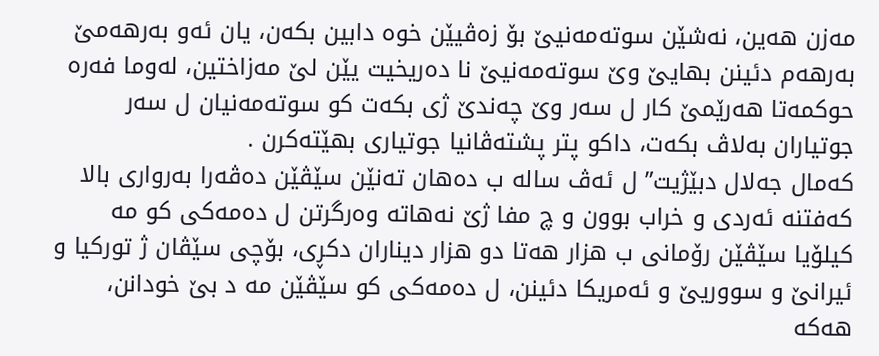مه‌زن هه‌ین، نه‌شێن سوته‌مه‌نیێ بۆ زه‌ڤیێن خوه‌ دابین بكه‌ن، یان ئه‌و به‌رهه‌مێ به‌رهه‌م دئینن بهایێ وێ سوته‌مه‌نیێ نا ده‌ریخیت یێن لێ مه‌زاختین، له‌وما فه‌ره‌ حوكمه‌تا هه‌رێمێ كار ل سه‌ر وێ چه‌ندێ ژى بكه‌ت كو سوته‌مه‌نیان ل سه‌ر جوتیاران به‌لاڤ بكه‌ت، داكو پتر پشته‌ڤانیا جوتیارى بهێته‌كرن .
كه‌مال جه‌لال دبێژیت” ل ئه‌ڤ ساله‌ ب ده‌هان ته‌نێن سێڤێن ده‌ڤه‌را به‌رواری بالا كه‌فتنه‌ ئه‌ردى و خراب بوون و چ مفا ژێ نه‌هاته‌ وه‌رگرتن ل ده‌مه‌كى كو مه‌ كیلۆیا سێڤێن رۆمانى ب هزار هه‌تا دو هزار دیناران دكڕی، بۆچی سێڤان ژ توركیا و ئیرانێ و سووریێ و ئه‌مریكا دئینن، ل ده‌مه‌كى كو سێڤێن مه‌ د بێ خودانن، هه‌كه‌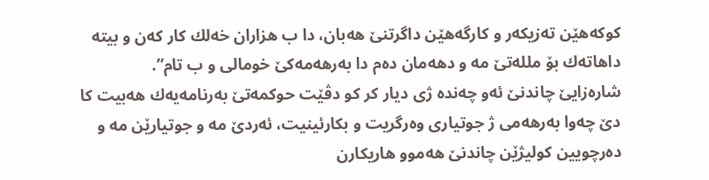كوكه‌هێن ته‌زیكه‌ر و كارگه‌هێن داگرتنێ هه‌بان، دا ب هزاران خه‌لك كار كه‌ن و بیته‌ داهاته‌ك بۆ ملله‌تێ مه‌ و دهه‌مان ده‌م دا به‌رهه‌مه‌كێ خومالى و ب تام”.
شاره‌زایێ چاندنێ ئه‌و چه‌نده‌ ژى دیار كر كو دڤێت حوكمه‌تێ به‌رنامه‌یه‌ك هه‌بیت كا دێ چه‌وا به‌رهه‌مى ژ جوتیارى وه‌رگریت و بكارئینیت، ئه‌ردێ مه‌ و جوتیارێن مه‌ و ده‌رچویین كولیژێن چاندنێ هه‌موو هاریكارن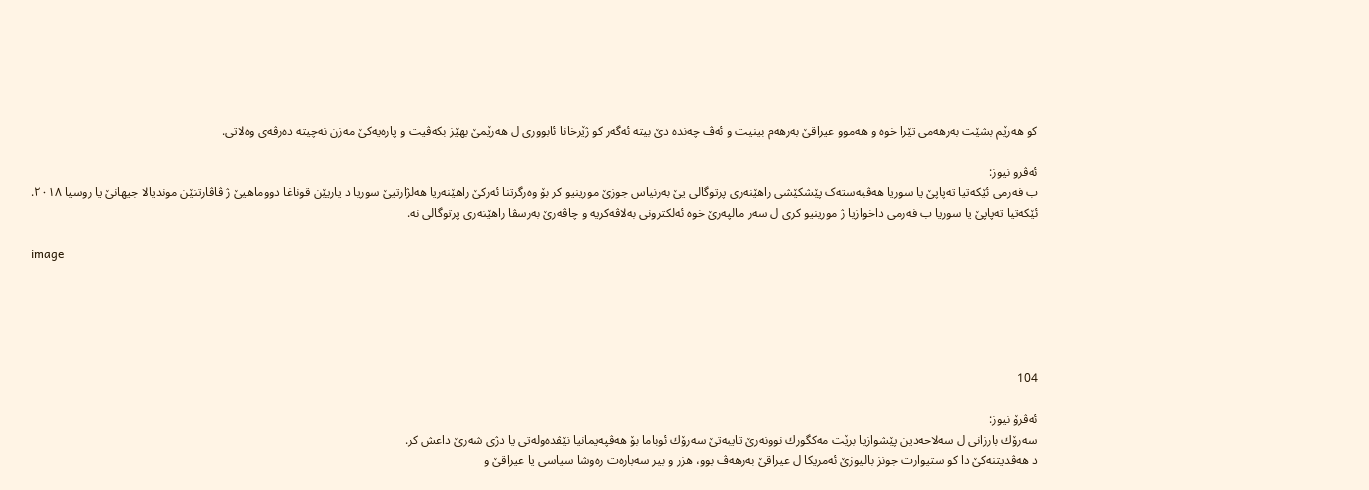كو هه‌رێم بشێت به‌رهه‌مى تێرا خوه‌ و هه‌موو عیراقێ به‌رهه‌م بینیت و ئه‌ڤ چه‌نده‌ دێ بیته‌ ئه‌گه‌ر كو ژێرخانا ئابوورى ل هه‌رێمێ بهێز بكه‌ڤیت و پاره‌یه‌كێ مه‌زن نه‌چیته‌ ده‌رڤه‌ى وه‌لاتى.

ئه‌ڤرو نیوز:
ب فه‌رمی ئێکه‌تیا ته‌پاپێ یا سوریا هه‌ڤبه‌سته‌ک پێشکێشی راهێنه‌ری پرتوگالی یێ به‌رنیاس جوزێ مورينيو کر بۆ وه‌رگرتنا ئه‌رکێ راهێنه‌ریا هه‌لژارتیێ سوریا د یاریێن قوناغا دووماهیێ ژ ڤاڤارتنێن موندیالا جیهانێ یا روسیا ٢٠١٨.
ئێکه‌تیا ته‌پاپێ یا سوریا ب فه‌رمی داخوازیا ژ مورينيو کری ل سه‌ر مالپه‌رێ خوه‌ ئه‌لکترونی به‌لاڤه‌کریه‌ و چاڤه‌رێ به‌رسڤا راهێنه‌ری پرتوگالی نه‌.

image





104

ئه‌ڤرۆ نیوز:
سه‌رۆك بارزانى ل سه‌لاحه‌دین پێشوازیا برێت مه‌كگورك نوونه‌رێ تایبه‌تێ سه‌رۆك ئوباما بۆ هه‌ڤپه‌یمانیا نێڤده‌وله‌تى یا دژى شه‌رێ داعش كر.
د هه‌ڤدیتنه‌كێ دا كو ستیوارت جونز بالیوزێ ئه‌مریكا ل عیراقێ به‌رهه‌ڤ بوو، هزر و بیر سه‌باره‌ت ره‌وشا سیاسى یا عیراقێ و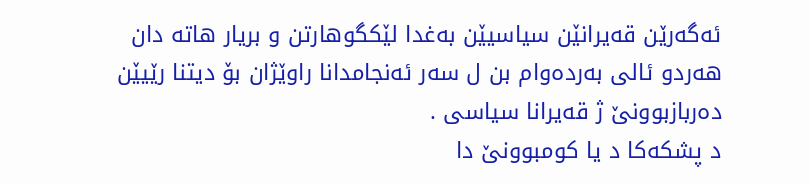ئه‌گه‌رێن قه‌یرانێن سیاسیێن به‌غدا لێكگوهارتن و بریار هاته‌ دان هه‌ردو ئالى به‌رده‌وام بن ل سه‌ر ئه‌نجامدانا راوێژان بۆ دیتنا رێیێن ده‌ربازبوونێ ژ قه‌یرانا سیاسى .
د پشكه‌كا د یا كومبوونێ دا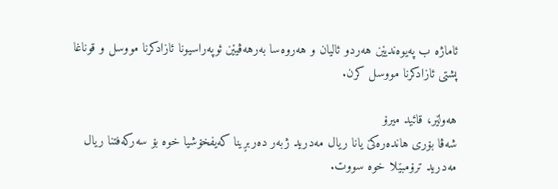ئاماژه‌ ب په‌یوه‌ندیێن هه‌ردو ئالیان و هه‌روه‌سا به‌رهه‌ڤیێن ئوپه‌راسیونا ئازادكرنا مووسل و قوناغا پشتى ئازادكرنا مووسل كرن.

هه‌ولێر، قائید میرۆ
شه‌ڤا بۆری هانده‌ره‌كێ یانا ریال مه‌درید ژبه‌ر ده‌ربڕینا كه‌یفخۆشیا خوه‌ بۆ سه‌ركه‌فتنا ریال مه‌درید ترۆمبێلا خوه‌ سووت.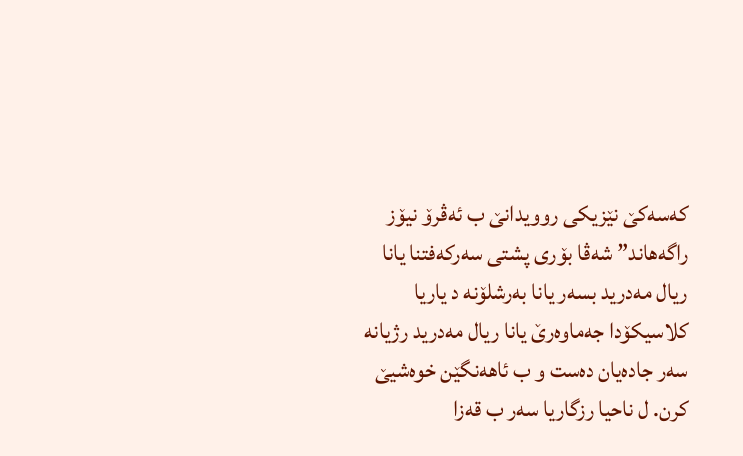كه‌سه‌كێ نێزیكی روویدانێ ب ئه‌ڤرۆ نیۆز راگه‌هاند” شه‌ڤا بۆری پشتی سه‌ركه‌فتنا یانا ریال مه‌درید بسه‌ر یانا به‌رشلۆنه‌ د یاریا كلاسیكۆدا جه‌ماوه‌رێ یانا ریال مه‌درید رژیانه‌ سه‌ر جاده‌یان ده‌ست و ب ئاهه‌نگێن خوه‌شیێ كرن. ل ناحیا رزگاریا سه‌ر ب قه‌زا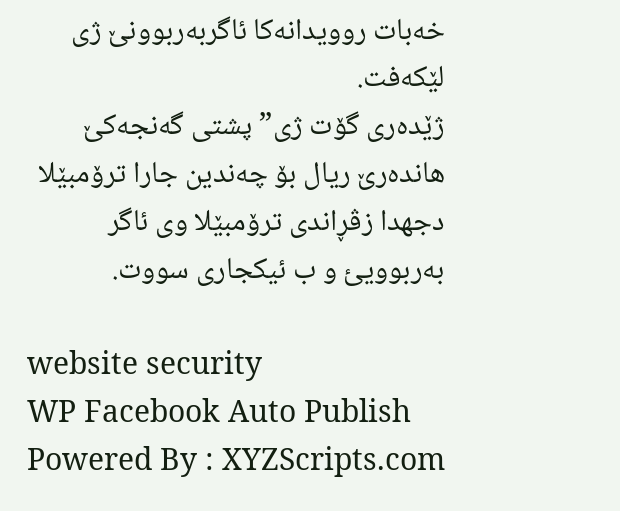خه‌بات روویدانه‌كا ئاگربه‌ربوونێ ژی لێكه‌فت.
ژێده‌ری گۆت ژی” پشتی گه‌نجه‌كێ هانده‌رێ ریال بۆ چه‌ندین جارا ترۆمبێلا دجهدا زڤڕاندی ترۆمبێلا وی ئاگر به‌ربوویئ و ب ئیكجاری سووت.

website security
WP Facebook Auto Publish Powered By : XYZScripts.com